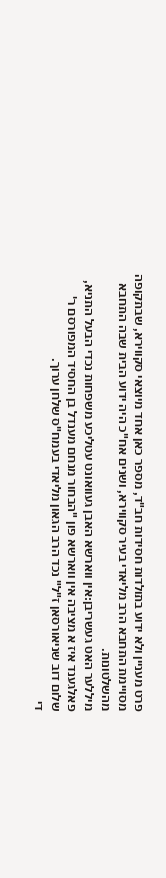פרט מעניין ולא ידוע בתולדות חסידות חב"ד, מספר כאן אחד מיוצאי סקווירא, שבתקופה מסויימת התחבא הרב מליאדי בעיר סקווירא, ושנים אח"כ היה ידוע הבית שבה התחבא מהשלטונות.
מיללער האט געשריבן:אין ווארשא האבן געוואונט עטליכע משפחות נכדי הבעל התניא, פאלגענד איז א מציבה אין ווארשא פון "הבחור מנחם מענדל בן החסיד המפורסם ר' שלום דוב שניאורסאן ז"ל" נכד הרב הגאון מליאדי בעמח"ס שלחן ערוך.
די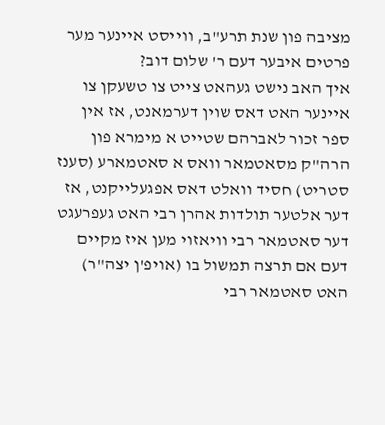מציבה פון שנת תרע"ב, ווייסט איינער מער פרטים איבער דעם ר' שלום דוב?
איך האב נישט געהאט צייט צו טשעקן צו איינער האט דאס שוין דערמאנט, אז אין ספר זכור לאברהם שטייט א מימרא פון הרה"ק מסאטמאר וואס א סאטמארע (סענז סטריט) חסיד וואלט דאס אפגעלייקנט, אז דער אלטער תולדות אהרן רבי האט געפרעגט דער סאטמאר רבי וויאזוי מען איז מקיים דעם אם תרצה תמשול בו (אויפ'ן יצה"ר) האט סאטמאר רבי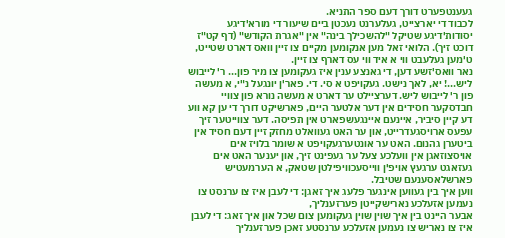געענטפערט דורך דעם ספר התניא.
לכבוד די יארצייט, געלערנט נעכטן ביים שיעור די מורא'דיגע יסודות'דיגע שטיקל "להשכילך בינה" אין "אגרת הקודש" (דף קט"ז דוכט זיך). הלואי זאל מען אנקומען מקיים צו זיין וואס דארט שטייט, ט'מען געלעבט ווי א איד ווי עס דארף צו זיין.
נאר וואס'זשע דען, די גאנצע ענין איז געקומען צו מיר פון... ר' לייבוש ליש...! יא, לאך נישט. געקויפט א סי. די. פאר'ן יונגעל נ"י, א מעשה פון ר' לייבוש ליש. דערציילט ער דארט א מעשה נורא פון צוויי חבדסקער חסידים אין דער אלטער היים, פארשיקט דורך די ען קא ווע דע קיין סיביר, איינעם איינגעשפארט אין תפיסה. דער צווייטער זיך עפעס ארויסגעדרייט, און ער האט געוואלט מחזק זיין דעם חסיד אין ביטערן גהנום. האט ער אונטערגעקויפט א שומר בלויז אים אויסצוזאגן אין וועלכע צעל ער געפינט זיך, און יענער האט אים געזאגט ערגעץ אויפ'ן ווייסעכוויפילטן שטאק, א הערמעטיש פארשלאסענעם שטיבל.
ווען איך בין געווען אינגער פלעג איך זאגן: די לעבן איז צו ערנסט צו נעמען אזעלכע נארישקייטן פערזענליך,
אבער היינט בין איך שוין שוין געקומען צום שכל און איך זאג: די לעבן איז צו נאריש צו נעמען אזעלכע ערנסטע זאכן פערזענליך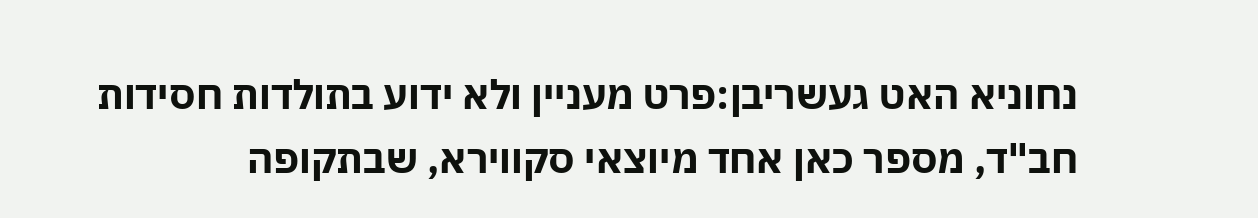נחוניא האט געשריבן:פרט מעניין ולא ידוע בתולדות חסידות חב"ד, מספר כאן אחד מיוצאי סקווירא, שבתקופה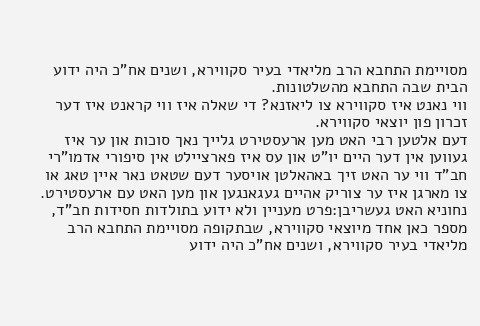מסויימת התחבא הרב מליאדי בעיר סקווירא, ושנים אח"כ היה ידוע הבית שבה התחבא מהשלטונות.
ווי נאנט איז סקווירא צו ליאזנא? די שאלה איז ווי קראנט איז דער זכרון פון יוצאי סקווירא.
דעם אלטען רבי האט מען ארעסטירט גלייך נאך סוכות און ער איז געווען אין דער היים יו"ט און עס איז פארציילט אין סיפורי אדמו"רי חב"ד ווי ער האט זיך באהאלטן אויסער דעם שטאט נאר איין טאג או צו מארגן איז ער צוריק אהיים געגאנגען און מען האט עם ארעסטירט.
נחוניא האט געשריבן:פרט מעניין ולא ידוע בתולדות חסידות חב"ד, מספר כאן אחד מיוצאי סקווירא, שבתקופה מסויימת התחבא הרב מליאדי בעיר סקווירא, ושנים אח"כ היה ידוע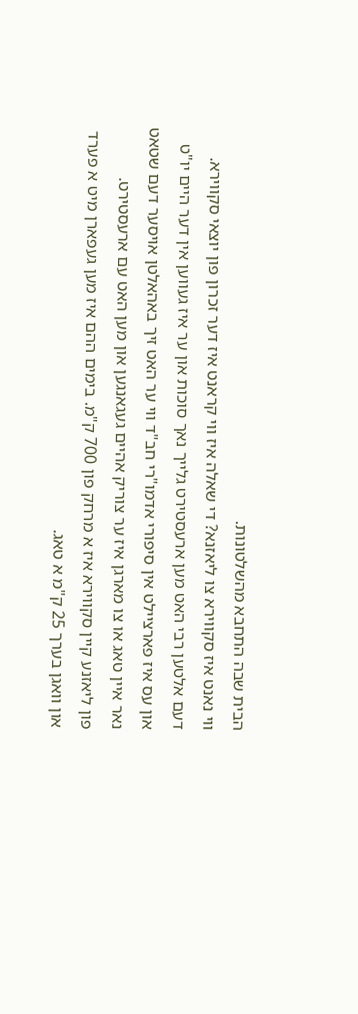הבית שבה התחבא מהשלטונות.
ווי נאנט איז סקווירא צו ליאזנא? די שאלה איז ווי קראנט איז דער זכרון פון יוצאי סקווירא.
דעם אלטען רבי האט מען ארעסטירט גלייך נאך סוכות און ער איז געווען אין דער היים יו"ט און עס איז פארציילט אין סיפורי אדמו"רי חב"ד ווי ער האט זיך באהאלטן אויסער דעם שטאט נאר איין טאג או צו מארגן איז ער צוריק אהיים געגאנגען און מען האט עם ארעסטירט.
פון ליאזנע קיין סקווירא איז א מרחק פון 700 ק"מ. בימים ההם איז מען געפארן מיט א פערד און וואגן בערך 25 ק"מ א טאג.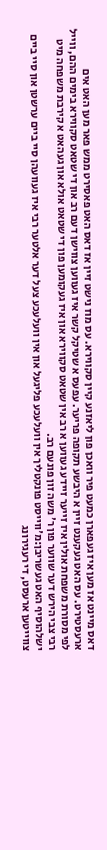דאס מיינט אז מען איז געפארן כמעט פיר וואכן פון ליאזנע קיין סקווירא. עס מוז נישט זיין אז דאס האט פאסירט ממש פאר מען האט אים ארעסטירט. עס האט געקענט זיין א היבשע תקופה פריער. עפעס א שטיקל קשר איז געווען צווישן דעם רב און די שטאט סקווירא בימים ההם, ווייל לפי מסורת משפחת אולין איז זייער זיידע געווען א רב אין שטאט סקווירא און איז געקומען פון די שטאט אולא און געהאט א קירבת משפחה מיט רבי צבי הירש דער שווער פון ר' משה זון פונעם רב.
ישלהוסיף האט געשריבן:מ'ווייסט פונקטליך אין וועלעכע פליגעל און אין וועלעכע צעל דער אלטער רבי איז געוועהן סיי ביים ערשטן און סיי ביים צווייטען ארעסט, די רעגירונג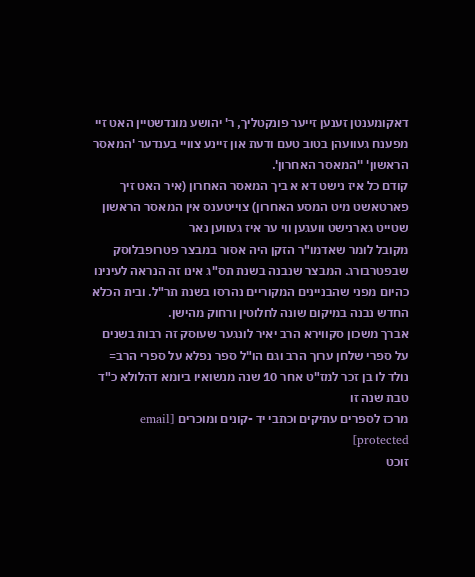דאקומענטן זענען זייער פונקטליך, ר' יהושע מונדשטיין האט זיי מפענח געוועהן בטוב טעם ודעת און זיינע צוויי בענדער 'המאסר הראשון' ''המאסר האחרון'.
קודם כל איז נישט דא א ביך המאסר האחרון (איר האט זיך פארטאשט מיט המסע האחרון) צוייטענס אין המאסר הראשון שטייט גארנישט וועגען ווי ער איז געווען נאר
מקובל לומר שאדמו"ר הזקן היה אסור במבצר פטרופבלוסק שבפטרבורג. המבצר שנבנה בשנת תס"ג אינו זה הנראה לעינינו כהיום מפני שהבניינים המקוריים נהרסו בשנת תר"ל. ובית הכלא החדש נבנה במיקום שונה לחלוטין ורחוק מהישן.
אברך משכון סקווירא הרב יאיר לונגער שעוסק זה רבות בשנים על ספרי שלחן ערוך הרב וגם הו"ל ספר נפלא על ספרי הרב= נולד לו בן זכר למז"ט אחר 10 שנה מנשואיו ביומא דהלולא כ"ד טבת שנה זו
מרכז לספרים עתיקים וכתבי יד -קונים ומוכרים [email protected]
זוכט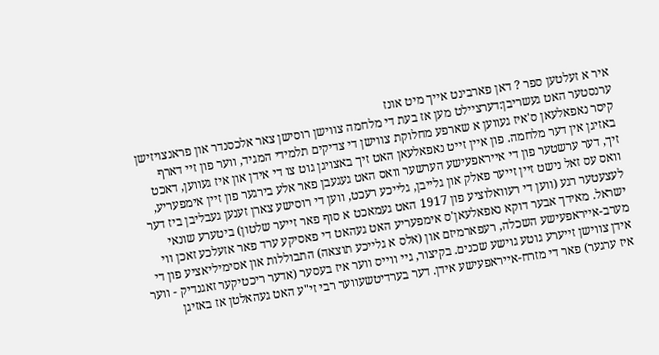איר א זעלטען ספר ? דאן פארבינט אייך מיט אונז
ערנסטער האט געשריבן:דערציילט מען אז בעת די מלחמה צווישן רוסישן צאר אלכסנדר און פראנצויזישן קיסר נאפאלעאן ס'איז געווען א שארפע מחלוקת צווישן די צדיקים תלמידי המגיד, ווער פון זיי דארף באזיגן אין דער מלחמה. פון איין זייט נאפאלעאן האט זיך באצויגן גוט צו די אידן און איז געווען, דאכט זיך, דער ערשטער פון די אייראפעישע הערשער וואס האט געגעבן פאר אלע בירגער פון זיין אימפעריע, וואס עס זאל נישט זיין זייער פאלק און גלייבן, גלייכע רעכט, ווען די רוסישע צארן זענען געבליבן ביז דער לעצעטער רגע (ווען די רעוואלוציע פון 1917 האט געמאכט א סוף פאר זייער שלטון) ביטערע שונאי ישראל. מאידך אבער דוקא נאפאלעאן'ס אימפעריע האט געהאט די פאסיקע ערד פאר אזעלכע זאכן ווי מערב-אייראפעישע השכלה, רעפארמיזם און (אלס א גלייכע תוצאה) התבוללות און אסימיליאציע פון די אידן צווישן זייערע גוטע גוישע שכנים. בקיצור, גיי ווייס ווער איז בעסער (אדער ריכטיקער זאגנדיק - ווער איז ערגער) פאר די מזרח-אייראפעישע אידן. דער בערדיטשעווער רבי זי"ע האט געהאלטן אז באזיגן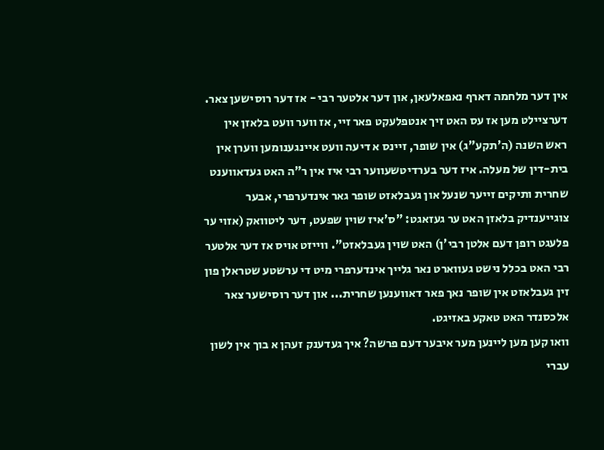אין דער מלחמה דארף נאפאלעאן, און דער אלטער רבי - אז דער רוסישען צאר. דערציילט מען אז עס האט זיך אנטפלעקט פאר זיי, אז ווער וועט בלאזן אין ראש השנה (ה'תקע"ג) אין שופר, זיינס א דיעה וועט איינגענומען ווערן אין בית-דין של מעלה. איז דער בערדיטשעווער רבי איז אין ר"ה האט געדאווענט שחרית ותיקים זייער שנעל און געבלאזט שופר גאר אינדערפרי, אבער צוגייענדיק בלאזן האט ער געזאגט: "ס'איז שוין שפעט, דער ליטוואק (אזוי ער פלעגט רופן דעם אלטן רבי'ן) האט שוין געבלאזט". ווייזט אויס אז דער אלטער רבי האט בכלל נישט געווארט נאר גלייך אינדערפרי מיט די ערשטע שטראלן פון זין געבלאזט אין שופר נאך פאר דאווענען שחרית... און דער רוסישער צאר אלכסנדר האט טאקע באזיגט.
וואו קען מען ליינען מער איבער דעם פרשה? איך געדענק זעהן א בוך אין לשון עברי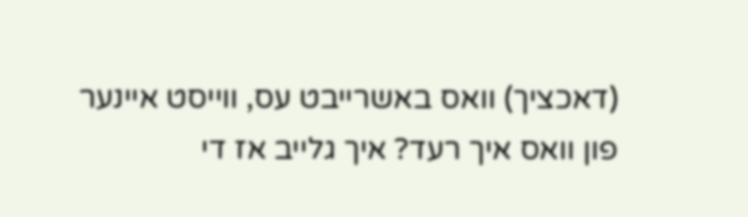(דאכציך) וואס באשרייבט עס, ווייסט איינער פון וואס איך רעד? איך גלייב אז די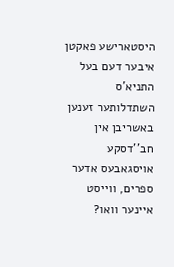היסטארישע פאקטן איבער דעם בעל התניא'ס השתדלותער זענען באשריבן אין חב''דסקע אויסגאבעס אדער ספרים, ווייסט איינער וואו?